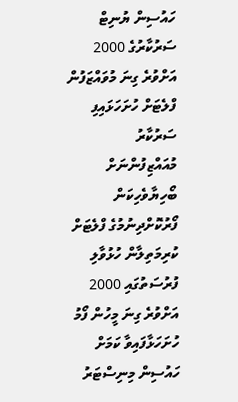ހައުސިން ޔުނިޓް
ސަރުކާރުގެ 2000 އަށްވުރެ ގިނަ މުވައްޒަފުން ފްލެޓަށް ހުށަހަޅައިފި
ސަރުކާރު މުއައްޒިފުންނަށް ބޯހިޔާވެހިކަން ފޯރުކޮށްދިނުމުގެ ފްލެޓަށް ކުރިމަތިލާން ހުޅުވާލި ފުރުސަތުގައި 2000 އަށްވުރެ ގިނަ މީހުން ފޯމު ހުށަހަޅާފައިވާ ކަމަށް ހައުސިން މިނިސްޓަރު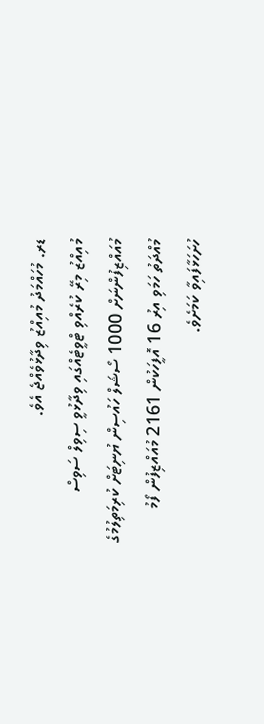ޑރ. މުހައްމަދު މުއިއްޒު ވިދާޅުވެއްޖެ އެވެ.
މުއިއްޒު މިރޭ ކުރެއްވި ޓްވީޓެއްގައި ވިދާޅުވީ ސިވިލް ސަވިސް މުއައްޒިފުންނަށް 1000 ސޯޝަލް ހައުސިން ޔުނިޓަށް ކުރިމަތިލުމުގެ މުއްދަތު ހަމަވި އިރު 16 އޮފީހަކުން 2161 މުއައްޒިފުން ފޯމު ހުށަހަޅާފައިވާ ކަމަށެވެ.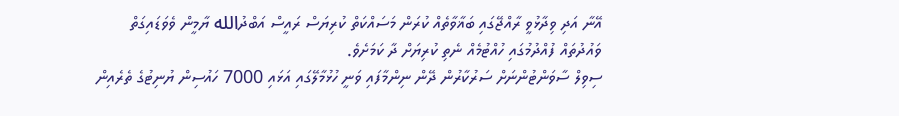އޭނާ އަދި ވިދާޅުވީ ރާއްޖޭގައި ބަޣާވާތެއް ކުރަން މަސައްކަތް ކުރިޔަސް ރައީސް އަބްދުالله ޔާމީން ވެވަޑައިގަތް ވައުދުތައް ފުއްދުމުގައި ހުއްޓުމެއް ނެތި ކުރިޔަށް ދާ ކަމަށެވެ.
ސިވިލް ސާވަންޓުންނަށް ސަރުކާރުން ދޭން ނިންމާފައި ވަނީ ހުޅުމާލޭގައި އަޅައި 7000 ހައުސިން ޔުނިޓުގެ ތެރެއިން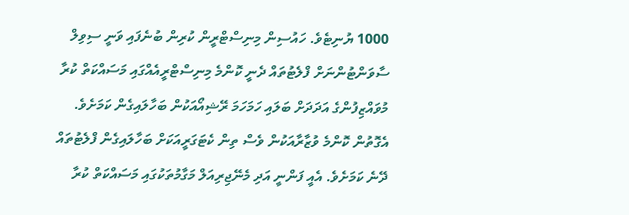1000 ޔުނިޓެވެ. ހައުސިން މިނިސްޓްރީން ކުރިން ބުނެފައި ވަނީ ސިވިލް ސާވަންޓުންނަށް ފްލެޓުތައް ދެނީ ކޮންމެ މިނިސްޓްރީއެއްގައި މަސައްކަތް ކުރާ މުވައްޒިފުންގެ އަދަދަށް ބަލައި ހަމަހަމަ ރޭޝިއޯއަކުން ބަހާލައިގެން ކަމަށެވެ. އެގޮތުން ކޮންމެ ވުޒާރާއަކުން ވެސް ތިން ކެޓަގަރީއަކަށް ބަހާލައިގެން ފްލެޓުތައް ދޭނެ ކަމަށެވެ. އެއީ ފަންނީ އަދި މެނޭޖިރިއަލް މަގާމުތަކުގައި މަސައްކަތް ކުރާ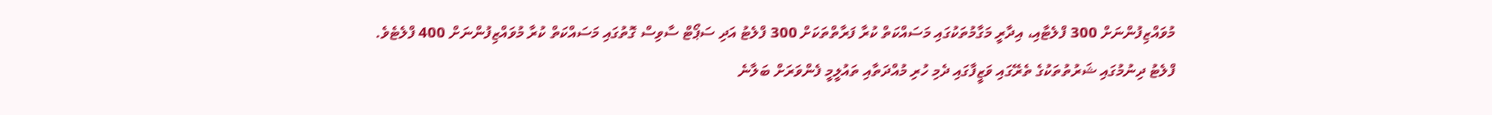މުވައްޒިފުންނަށް 300 ފްލެޓާއި، އިދާރީ މަގާމުތަކުގައި މަސައްކަތް ކުރާ ފަރާތްތަކަށް 300 ފްލެޓު އަދި ސަޕޯޓް ސާވިސް ގޮތުގައި މަސައްކަތް ކުރާ މުވައްޒިފުންނަށް 400 ފްލެޓެވެ.
ފްލެޓު ދިނުމުގައި ޝަރުތުތަކުގެ ތެރޭގައި ވަޒީފާގައި ދެމި ހުރި މުއްދަތާއި ތައުލީމީ ފެންވަރަށް ބަލާނެ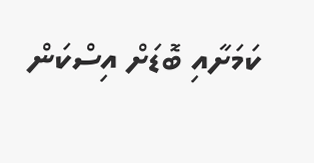ކަމަށާއި ބޮޑަށް އިސްކަން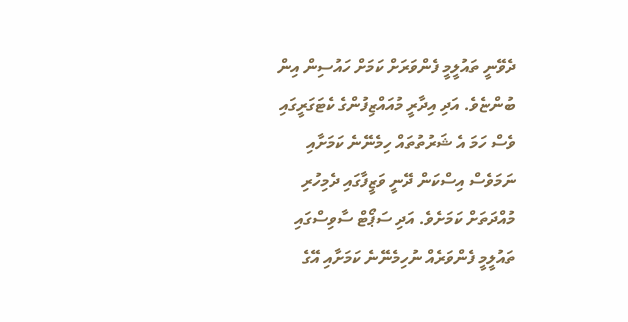ދެވޭނީ ތައުލީމީ ފެންވަރަށް ކަމަށް ހައުސިން އިން ބުންޏެވެ. އަދި އިދާރީ މުއައްޒިފުންގެ ކެޓަގަރީގައި ވެސް ހަމަ އެ ޝަރުތުތައް ހިމެނޭނެ ކަމަށާއި ނަމަވެސް އިސްކަން ދޭނީ ވަޒީފާގައި ދެމިހުރި މުއްދަތަށް ކަމަށެވެ. އަދި ސަޕޯޓް ސާވިސްގައި ތައުލީމީ ފެންވަރެއް ނުހިމެނޭނެ ކަމަށާއި އޭގެ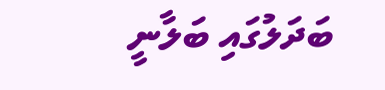ބަދަލުގައި ބަލާނީ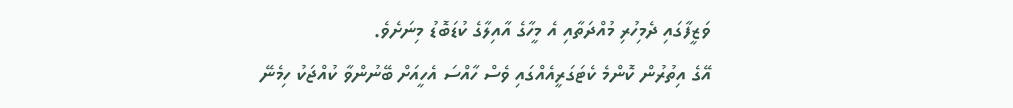ވަޒީފާގައި ދެމިހުރި މުއްދަތާއި އެ މީހާގެ އާއިލާގެ ކުޑަބޮޑު މިނަށެވެ.
އޭގެ އިތުރުން ކޮންމެ ކެޓަގަރީއެއްގައި ވެސް ހާއްސަ އެހީއަށް ބޭނުންވާ ކުއްޖަކު ހިމެނޭ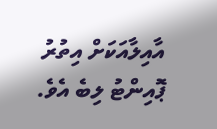އާއިލާއަކަށް އިތުރު ޕޮއިންޓު ލިބެ އެވެ.